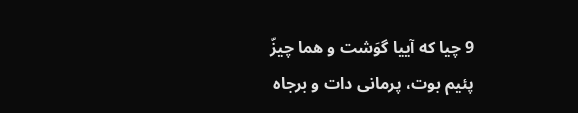9 چیا که آییا گوَشت و هما چیزّ پئیم بوت، پرمانی دات و برجاه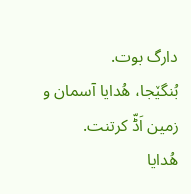دارگ بوت.
بُنگێجا، هُدایا آسمان و زمین اَڈّ کرتنت.
هُدایا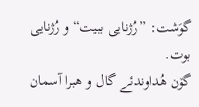گوَشت: ”رُژنایی ببیت“ و رُژنایی بوت.
گۆن هُداوندئے گال و هبرا آسمان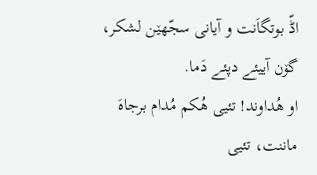اڈّ بوتگاَنت و آیانی سجّهێن لشکر، گۆن آییئے دپئے دَما.
او هُداوند! تئیی هُکم مُدام برجاهَ ماننت، تئیی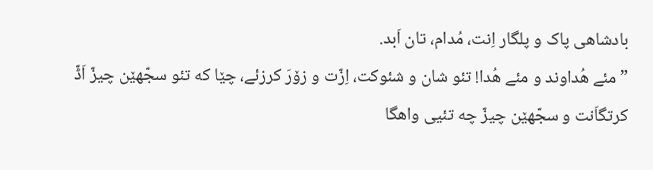بادشاهی پاک و پلگار اِنت، مُدام، تان اَبد.
”مئے هُداوند و مئے هُدا! تئو شان و شئوکت، اِزّت و زۆرَ کرزئے، چێا که تئو سجّهێن چیزّ اَڈّ کرتگاَنت و سجّهێن چیزّ چه تئیی واهگا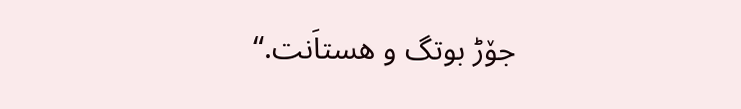جۆڑ بوتگ و هستاَنت.“